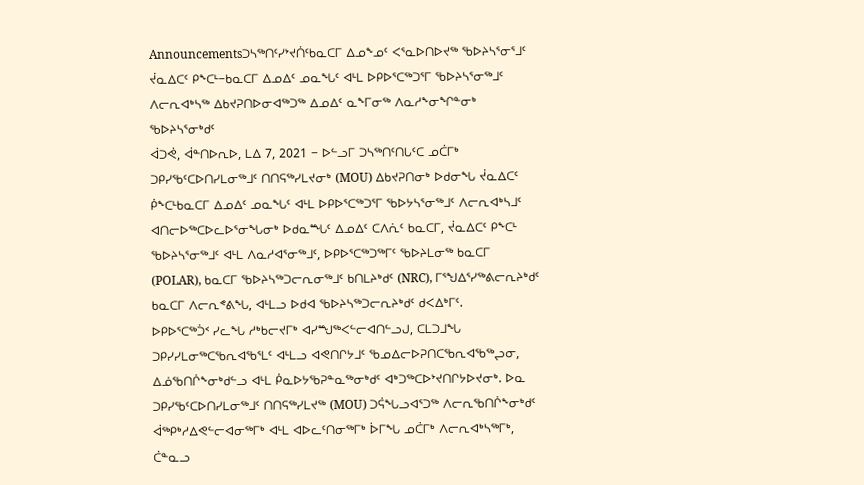Announcementsᑐᓴᖅᑎᑦᓯᔾᔪᑏᑦᑲᓇᑕᒥ ᐃᓄᖕᓄᑦ ᐸᕐᓇᐅᑎᐅᔪᖅ ᖃᐅᔨᓴᕐᓂᕐᒧᑦ
ᔫᓇᐃᑕᑦ ᑭᖕᑕᒻ−ᑲᓇᑕᒥ ᐃᓄᐃᑦ ᓄᓇᖓᑦ ᐊᒻᒪ ᐅᑭᐅᕐᑕᖅᑐᕐᒥ ᖃᐅᔨᓴᕐᓂᖅᒧᑦ ᐱᓕᕆᐊᒃᓴᖅ ᐃᑲᔪᕈᑎᐅᓂᐊᖅᑐᖅ ᐃᓄᐃᑦ ᓇᖕᒥᓂᖅ ᐱᓇᓱᖕᓂᖏᓐᓂᒃ ᖃᐅᔨᓴᕐᓂᒃᑯᑦ
ᐋᑐᕚ, ᐋᓐᑎᐅᕆᐅ, ᒪᐃ 7, 2021 − ᐅᓪᓗᒥ ᑐᓴᖅᑎᑦᑎᒐᑦᑕ ᓄᑖᒥᒃ ᑐᑭᓯᖃᑦᑕᐅᑎᓯᒪᓂᖅᒧᑦ ᑎᑎᕋᖅᓯᒪᔪᓂᒃ (MOU) ᐃᑲᔪᕈᑎᓂᒃ ᐅᑯᓂᖓ ᔫᓇᐃᑕᑦ ᑮᖕᑕᒻᑲᓇᑕᒥ ᐃᓄᐃᑦ ᓄᓇᖓᑦ ᐊᒻᒪ ᐅᑭᐅᕐᑕᖅᑐᕐᒥ ᖃᐅᔭᓴᕐᓂᖅᒧᑦ ᐱᓕᕆᐊᒃᓴᒧᑦ ᐊᑎᓕᐅᖅᑕᐅᓚᐅᕐᓂᖓᓂᒃ ᐅᑯᓇᙵᑦ ᐃᓄᐃᑦ ᑕᐱᕇᑦ ᑲᓇᑕᒥ, ᔫᓇᐃᑕᑦ ᑭᖕᑕᒻ ᖃᐅᔨᓴᕐᓂᖅᒧᑦ ᐊᒻᒪ ᐱᓇᓱᐊᕐᓂᖅᒧᑦ, ᐅᑭᐅᕐᑕᖅᑐᖅᒥᑦ ᖃᐅᔨᒪᓂᖅ ᑲᓇᑕᒥ (POLAR), ᑲᓇᑕᒥ ᖃᐅᔨᓴᖅᑐᓕᕆᓂᖅᒧᑦ ᑲᑎᒪᔨᒃᑯᑦ (NRC), ᒥᕐᖑᐃᕐᓯᖅᕕᓕᕆᔨᒃᑯᑦ ᑲᓇᑕᒥ ᐱᓕᕆᕝᕕᖓ, ᐊᒻᒪᓗ ᐅᑯᐊ ᖃᐅᔨᓴᖅᑐᓕᕆᔨᒃᑯᑦ ᑯᐸᐃᒃᒥᑦ.
ᐅᑭᐅᕐᑕᖅᑑᑉ ᓯᓚᖓ ᓱᒃᑲᓕᔪᒥᒃ ᐊᓯᙳᖅᐸᓪᓕᐊᑎᓪᓗᒍ, ᑕᒪᑐᒧᖓ ᑐᑭᓯᓯᒪᓂᖅᑕᖃᕆᐊᖃᕐᒪᑦ ᐊᒻᒪᓗ ᐊᕙᑎᒋᔭᒧᑦ ᖃᓄᐃᓕᐅᕈᑎᑕᖃᕆᐊᖃᖅᖢᓂ, ᐃᓅᖃᑎᒌᖕᓂᒃᑯᓪᓗ ᐊᒻᒪ ᑮᓇᐅᔭᖃᕈᓐᓇᖅᓂᒃᑯᑦ ᐊᒃᑐᖅᑕᐅᔾᔪᑎᒋᔭᐅᔪᓂᒃ. ᐅᓇ ᑐᑭᓯᖃᑦᑕᐅᑎᓯᒪᓂᖅᒧᑦ ᑎᑎᕋᖅᓯᒪᔪᖅ (MOU) ᑐᕌᖓᓗᐊᕐᑐᖅ ᐱᓕᕆᖃᑎᒌᖕᓂᒃᑯᑦ ᐋᖅᑭᒃᓱᐃᕙᓪᓕᐊᓂᖅᒥᒃ ᐊᒻᒪ ᐊᐅᓚᑦᑎᓂᖅᒥᒃ ᐆᒥᖓ ᓄᑖᒥᒃ ᐱᓕᕆᐊᒃᓴᖅᒥᒃ, ᑖᓐᓇᓗ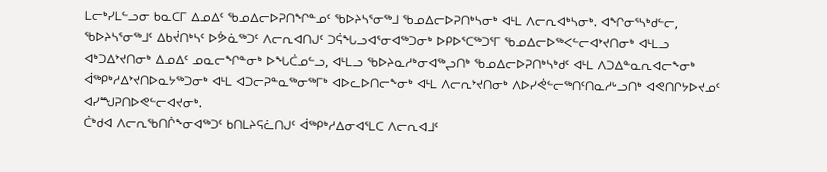ᒪᓕᒃᓯᒪᓪᓗᓂ ᑲᓇᑕᒥ ᐃᓄᐃᑦ ᖃᓄᐃᓕᐅᕈᑎᖏᓐᓄᑦ ᖃᐅᔨᓴᕐᓂᖅᒧ ᖃᓄᐃᓕᐅᕈᑎᒃᓴᓂᒃ ᐊᒻᒪ ᐱᓕᕆᐊᒃᓴᓂᒃ. ᐊᖏᓂᕐᓴᒃᑯᓪᓕ, ᖃᐅᔨᓴᕐᓂᖅᒧᑦ ᐃᑲᔫᑎᒃᓴᑦ ᐅᕘᓈᖅᑐᑦ ᐱᓕᕆᐊᑎᒍᑦ ᑐᕌᖓᓗᐊᕐᓂᐊᖅᑐᓂᒃ ᐅᑭᐅᕐᑕᖅᑐᕐᒥ ᖃᓄᐃᓕᐅᖅᐸᓪᓕᐊᔾᔪᑎᓂᒃ ᐊᒻᒪᓗ ᐊᒃᑐᐃᔾᔪᑎᓂᒃ ᐃᓄᐃᑦ ᓄᓇᓕᖏᓐᓂᒃ ᐅᖓᑖᓄᓪᓗ, ᐊᒻᒪᓗ ᖃᐅᔨᓇᓱᒃᓂᐊᖅᖢᑎᒃ ᖃᓄᐃᓕᐅᕈᑎᒃᓴᒃᑯᑦ ᐊᒻᒪ ᐱᑐᐃᓐᓇᕆᐊᓕᖕᓂᒃ ᐋᖅᑭᒃᓱᐃᔾᔪᑎᐅᓇᔭᖅᑐᓂᒃ ᐊᒻᒪ ᐊᑐᓕᕈᓐᓇᖅᓂᖅᒥᒃ ᐊᐅᓚᐅᑎᓕᖕᓂᒃ ᐊᒻᒪ ᐱᓕᕆᔾᔪᑎᓂᒃ ᐱᐅᓯᕚᓪᓕᖅᑎᑦᑎᓇᓱᒡᓗᑎᒃ ᐊᕙᑎᒋᔭᐅᔪᓄᑦ ᐊᓯᙳᕈᑎᐅᕙᓪᓕᐊᔪᓂᒃ.
ᑖᒃᑯᐊ ᐱᓕᕆᖃᑎᒌᖕᓂᐊᖅᑐᑦ ᑲᑎᒪᔨᕋᓛᑎᒍᑦ ᐋᖅᑭᒃᓱᐃᓂᐊᕐᒪᑕ ᐱᓕᕆᐊᒧᑦ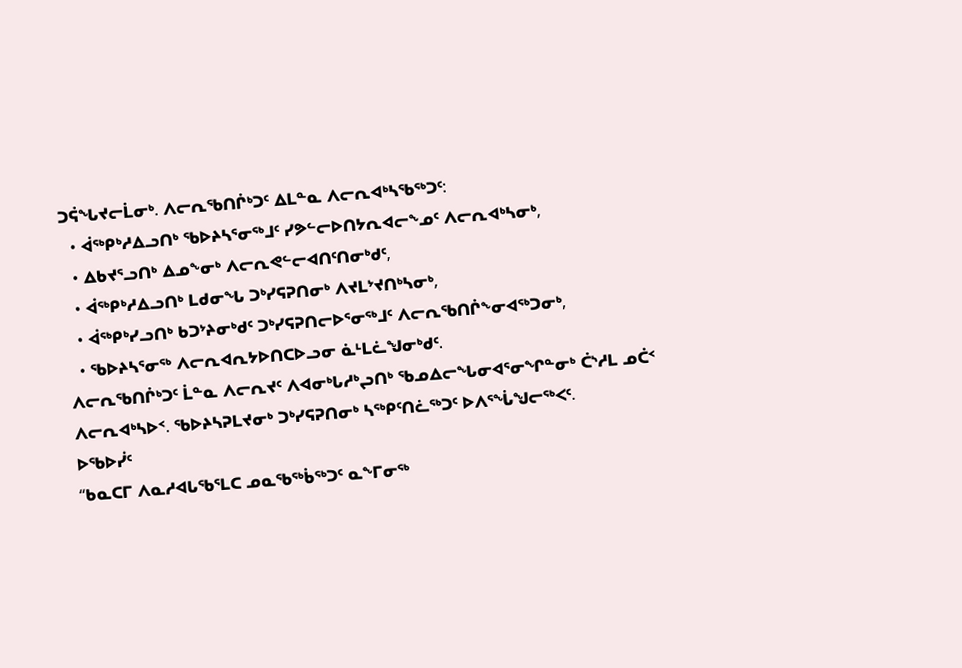ᑐᕌᖓᔪᓕᒫᓂᒃ. ᐱᓕᕆᖃᑎᒌᒃᑐᑦ ᐃᒪᓐᓇ ᐱᓕᕆᐊᒃᓴᖃᖅᑐᑦ:
  • ᐋᖅᑭᒃᓱᐃᓗᑎᒃ ᖃᐅᔨᓴᕐᓂᖅᒧᑦ ᓯᕗᓪᓕᐅᑎᔭᕆᐊᓕᖕᓄᑦ ᐱᓕᕆᐊᒃᓴᓂᒃ,
  • ᐃᑲᔪᕐᓗᑎᒃ ᐃᓄᖕᓂᒃ ᐱᓕᕆᕙᓪᓕᐊᑎᑦᑎᓂᒃᑯᑦ,
  • ᐋᖅᑭᒃᓱᐃᓗᑎᒃ ᒪᑯᓂᖓ ᑐᒃᓯᕋᕈᑎᓂᒃ ᐱᔪᒪᔾᔪᑎᒃᓴᓂᒃ,
  • ᐋᖅᑭᒃᓯᓗᑎᒃ ᑲᑐᔾᔨᓂᒃᑯᑦ ᑐᒃᓯᕋᕈᑎᓕᐅᕐᓂᖅᒧᑦ ᐱᓕᕆᖃᑎᒌᖕᓂᐊᖅᑐᓂᒃ,
  • ᖃᐅᔨᓴᕐᓂᖅ ᐱᓕᕆᐊᕆᔭᐅᑎᑕᐅᓗᓂ ᓈᒻᒪᓛᖑᓂᒃᑯᑦ.
ᐱᓕᕆᖃᑎᒌᒃᑐᑦ ᒫᓐᓇ ᐱᓕᕆᔪᑦ ᐱᐊᓂᒃᒐᓱᒃᖢᑎᒃ ᖃᓄᐃᓕᖓᓂᐊᕐᓂᖏᓐᓂᒃ ᑖᔅᓱᒪ ᓄᑖᑉ ᐱᓕᕆᐊᒃᓴᐅᑉ. ᖃᐅᔨᓴᕈᒪᔪᓂᒃ ᑐᒃᓯᕋᕈᑎᓂᒃ ᓴᖅᑭᑦᑎᓛᖅᑐᑦ ᐅᐱᕐᖔᖑᓕᖅᐸᑦ.
ᐅᖃᐅᓰᑦ
“ᑲᓇᑕᒥ ᐱᓇᓱᐊᒐᖃᕐᒪᑕ ᓄᓇᖃᖅᑳᖅᑐᑦ ᓇᖕᒥᓂᖅ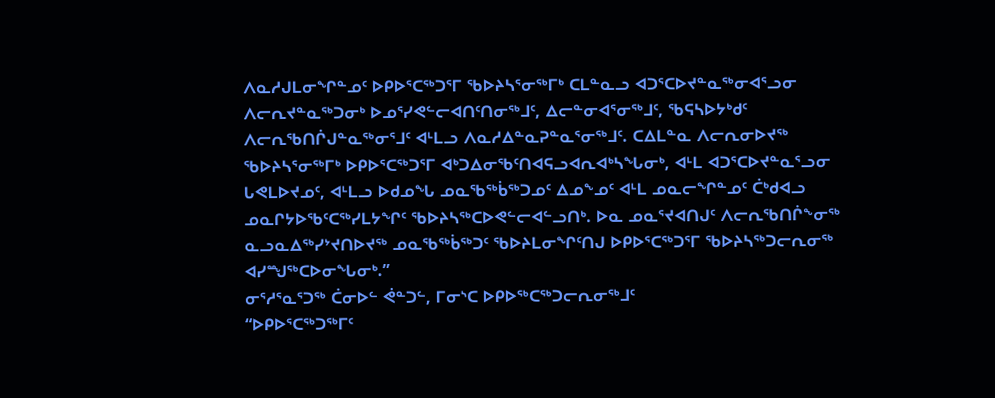ᐱᓇᓱᒍᒪᓂᖏᓐᓄᑦ ᐅᑭᐅᕐᑕᖅᑐᕐᒥ ᖃᐅᔨᓴᕐᓂᖅᒥᒃ ᑕᒪᓐᓇᓗ ᐊᑐᕐᑕᐅᔪᓐᓇᖅᓂᐊᕐᓗᓂ ᐱᓕᕆᔪᓐᓇᖅᑐᓂᒃ ᐅᓄᕐᓯᕙᓪᓕᐊᑎᑦᑎᓂᖅᒧᑦ, ᐃᓕᓐᓂᐊᕐᓂᖅᒧᑦ, ᖃᕋᓴᐅᔭᒃᑯᑦ ᐱᓕᕆᖃᑎᒌᒍᓐᓇᖅᓂᕐᒧᑦ ᐊᒻᒪᓗ ᐱᓇᓱᐃᓐᓇᕈᓐᓇᕐᓂᖅᒧᑦ. ᑕᐃᒪᓐᓇ ᐱᓕᕆᓂᐅᔪᖅ ᖃᐅᔨᓴᕐᓂᖅᒥᒃ ᐅᑭᐅᕐᑕᖅᑐᕐᒥ ᐊᒃᑐᐃᓂᖃᑦᑎᐊᕋᓗᐊᕆᐊᒃᓴᖓᓂᒃ, ᐊᒻᒪ ᐊᑐᕐᑕᐅᔪᓐᓇᕐᓗᓂ ᒐᕙᒪᐅᔪᓄᑦ, ᐊᒻᒪᓗ ᐅᑯᓄᖓ ᓄᓇᖃᖅᑳᖅᑐᓄᑦ ᐃᓄᖕᓄᑦ ᐊᒻᒪ ᓄᓇᓕᖏᓐᓄᑦ ᑖᒃᑯᐊᓗ ᓄᓇᒋᔭᐅᖃᑦᑕᖅᓯᒪᔭᖏᑦ ᖃᐅᔨᓴᖅᑕᐅᕙᓪᓕᐊᓪᓗᑎᒃ. ᐅᓇ ᓄᓇᕐᔪᐊᑎᒍᑦ ᐱᓕᕆᖃᑎᒌᖕᓂᖅ ᓇᓗᓇᐃᖅᓯᔾᔪᑎᐅᔪᖅ ᓄᓇᖃᖅᑳᖅᑐᑦ ᖃᐅᔨᒪᓂᖏᑦᑎᒍ ᐅᑭᐅᕐᑕᖅᑐᕐᒥ ᖃᐅᔨᓴᖅᑐᓕᕆᓂᖅ ᐊᓯᙳᖅᑕᐅᓂᖓᓂᒃ.”
ᓂᕐᓱᕐᓇᕐᑐᖅ ᑖᓂᐅᓪ ᕚᓐᑐᓪ, ᒥᓂᔅᑕ ᐅᑭᐅᖅᑕᖅᑐᓕᕆᓂᖅᒧᑦ
“ᐅᑭᐅᕐᑕᖅᑐᖅᒥᑦ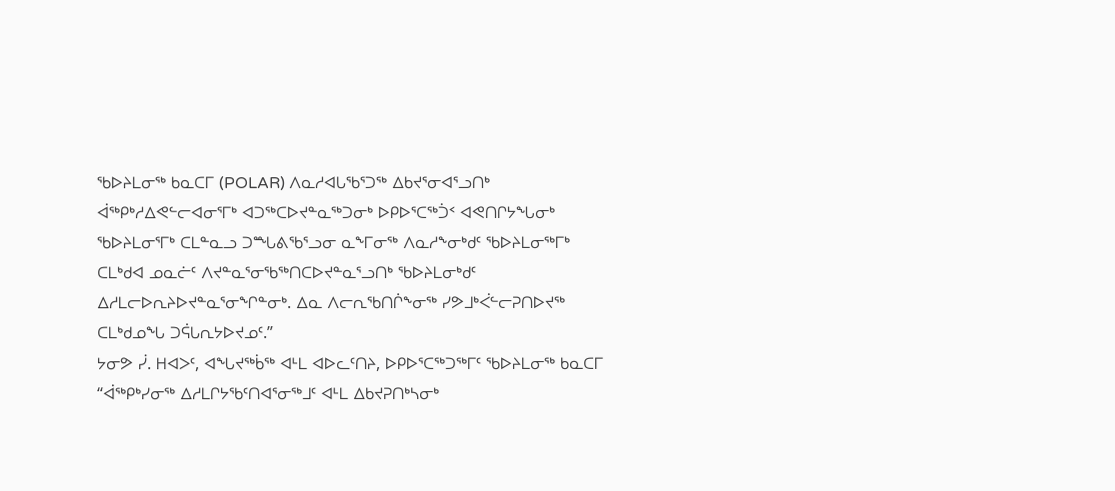ᖃᐅᔨᒪᓂᖅ ᑲᓇᑕᒥ (POLAR) ᐱᓇᓱᐊᒐᖃᕐᑐᖅ ᐃᑲᔪᕐᓂᐊᕐᓗᑎᒃ ᐋᖅᑭᒃᓱᐃᕙᓪᓕᐊᓂᕐᒥᒃ ᐊᑐᖅᑕᐅᔪᓐᓇᖅᑐᓂᒃ ᐅᑭᐅᕐᑕᖅᑑᑉ ᐊᕙᑎᒋᔭᖓᓂᒃ ᖃᐅᔨᒪᓂᕐᒥᒃ ᑕᒪᓐᓇᓗ ᑐᙵᕕᖃᕐᓗᓂ ᓇᖕᒥᓂᖅ ᐱᓇᓱᖕᓂᒃᑯᑦ ᖃᐅᔨᒪᓂᖅᒥᒃ ᑕᒪᒃᑯᐊ ᓄᓇᓖᑦ ᐱᔪᓐᓇᕐᓂᖃᖅᑎᑕᐅᔪᓐᓇᕐᓗᑎᒃ ᖃᐅᔨᒪᓂᒃᑯᑦ ᐃᓱᒪᓕᐅᕆᔨᐅᔪᓐᓇᕐᓂᖏᓐᓂᒃ. ᐃᓇ ᐱᓕᕆᖃᑎᒌᖕᓂᖅ ᓯᕗᒧᒃᐹᓪᓕᕈᑎᐅᔪᖅ ᑕᒪᒃᑯᓄᖓ ᑐᕌᒐᕆᔭᐅᔪᓄᑦ.”
ᔭᓂᕗ ᓰ. ᕼᐊᐳᑦ, ᐊᖓᔪᖅᑳᖅ ᐊᒻᒪ ᐊᐅᓚᑦᑎᔨ, ᐅᑭᐅᕐᑕᖅᑐᖅᒥᑦ ᖃᐅᔨᒪᓂᖅ ᑲᓇᑕᒥ
“ᐋᖅᑭᒃᓯᓂᖅ ᐃᓱᒪᒋᔭᖃᑦᑎᐊᕐᓂᖅᒧᑦ ᐊᒻᒪ ᐃᑲᔪᕈᑎᒃᓴᓂᒃ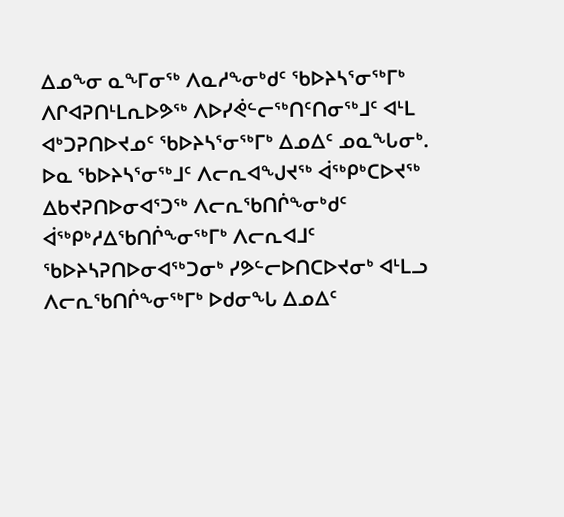ᐃᓄᖕᓂ ᓇᖕᒥᓂᖅ ᐱᓇᓱᖕᓂᒃᑯᑦ ᖃᐅᔨᓴᕐᓂᖅᒥᒃ ᐱᒋᐊᕈᑎᒻᒪᕆᐅᕗᖅ ᐱᐅᓯᕚᓪᓕᖅᑎᑦᑎᓂᖅᒧᑦ ᐊᒻᒪ ᐊᒃᑐᕈᑎᐅᔪᓄᑦ ᖃᐅᔨᓴᕐᓂᖅᒥᒃ ᐃᓄᐃᑦ ᓄᓇᖓᓂᒃ. ᐅᓇ ᖃᐅᔨᓴᕐᓂᖅᒧᑦ ᐱᓕᕆᐊᖑᔪᖅ ᐋᖅᑭᒃᑕᐅᔪᖅ ᐃᑲᔪᕈᑎᐅᓂᐊᕐᑐᖅ ᐱᓕᕆᖃᑎᒌᖕᓂᒃᑯᑦ ᐋᖅᑭᒃᓱᐃᖃᑎᒌᖕᓂᖅᒥᒃ ᐱᓕᕆᐊᒧᑦ ᖃᐅᔨᓴᕈᑎᐅᓂᐊᖅᑐᓂᒃ ᓯᕗᓪᓕᐅᑎᑕᐅᔪᓂᒃ ᐊᒻᒪᓗ ᐱᓕᕆᖃᑎᒌᖕᓂᖅᒥᒃ ᐅᑯᓂᖓ ᐃᓄᐃᑦ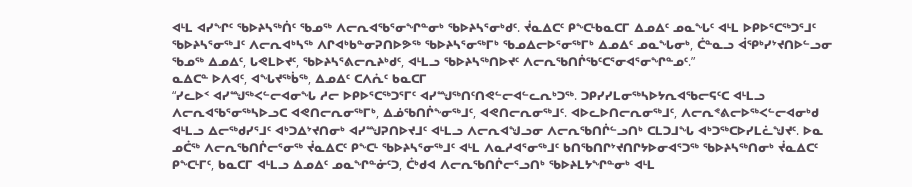ᐊᒻᒪ ᐊᓯᖏᑦ ᖃᐅᔨᓴᖅᑏᑦ ᖃᓄᖅ ᐱᓕᕆᐊᖃᕐᓂᖏᓐᓂᒃ ᖃᐅᔨᓴᕐᓂᒃᑯᑦ. ᔫᓇᐃᑕᑦ ᑭᖕᑕᒻᑲᓇᑕᒥ ᐃᓄᐃᑦ ᓄᓇᖓᑦ ᐊᒻᒪ ᐅᑭᐅᕐᑕᖅᑐᕐᒧᑦ ᖃᐅᔨᓴᕐᓂᖅᒧᑦ ᐱᓕᕆᐊᒃᓴᖅ ᐱᒋᐊᒃᑲᓐᓂᕈᑎᐅᕗᖅ ᖃᐅᔨᓴᕐᓂᖅᒥᒃ ᖃᓄᐃᓕᐅᕐᓂᖅᒥᒃ ᐃᓄᐃᑦ ᓄᓇᖓᓂᒃ, ᑖᓐᓇᓗ ᐋᕿᒃᓯᔾᔪᑎᐅᓪᓗᓂ ᖃᓄᖅ ᐃᓄᐃᑦ, ᒐᕙᒪᐅᔪᑦ, ᖃᐅᔨᓴᕐᕕᓕᕆᔨᒃᑯᑦ, ᐊᒻᒪᓗ ᖃᐅᔨᓴᖅᑎᐅᔪᑦ ᐱᓕᕆᖃᑎᒌᖃᑦᑕᕐᓂᐊᕐᓂᖏᓐᓄᑦ.”
ᓇᐃᑕᓐ ᐅᐱᐊᑦ, ᐊᖓᔪᖅᑳᖅ, ᐃᓄᐃᑦ ᑕᐱᕇᑦ ᑲᓇᑕᒥ
“ᓯᓚᐅᑉ ᐊᓯᙳᖅᐸᓪᓕᐊᓂᖓ ᓱᓕ ᐅᑭᐅᕐᑕᖅᑐᕐᒥᑦ ᐊᓯᙳᖅᑎᑦᑎᕙᓪᓕᐊᓪᓚᕆᒃᑐᖅ. ᑐᑭᓯᓯᒪᓂᖅᓴᐅᔭᕆᐊᖃᓕᕋᑦᑕ ᐊᒻᒪᓗ ᐱᓕᕆᐊᖃᕐᓂᖅᓴᐅᓗᑕ ᐊᕙᑎᓕᕆᓂᖅᒥᒃ, ᐃᓅᖃᑎᒌᖕᓂᖅᒧᑦ, ᐊᕙᑎᓕᕆᓂᖅᒧᑦ. ᐊᐅᓚᐅᑎᓕᕆᓂᖅᒧᑦ, ᐱᓕᕆᕝᕕᓕᐅᖅᐸᓪᓕᐊᓂᒃᑯ ᐊᒻᒪᓗ ᐃᓕᖅᑯᓯᕐᒧᑦ ᐊᒃᑐᐃᔾᔪᑎᓂᒃ ᐊᓯᙳᕈᑎᐅᔪᒧᑦ ᐊᒻᒪᓗ ᐱᓕᕆᐊᖑᓗᓂ ᐱᓕᕆᖃᑎᒌᓪᓗᑎᒃ ᑕᒪᑐᒧᖓ ᐊᒃᑐᖅᑕᐅᓯᒪᓛᖑᔪᑦ. ᐅᓇ ᓄᑖᖅ ᐱᓕᕆᖃᑎᒌᓕᕐᓂᖅ ᔫᓇᐃᑕᑦ ᑭᖕᑕᒻ ᖃᐅᔨᓴᕐᓂᖅᒧᑦ ᐊᒻᒪ ᐱᓇᓱᐊᕐᓂᖅᒧᑦ ᑲᑎᖃᑎᒋᔾᔪᑎᒋᔭᐅᓂᐊᕐᑐᖅ ᖃᐅᔨᓴᖅᑎᓂᒃ ᔫᓇᐃᑕᑦ ᑭᖕᑕᒻᒥᑦ, ᑲᓇᑕᒥ ᐊᒻᒪᓗ ᐃᓄᐃᑦ ᓄᓇᖏᓐᓃᑦᑐ, ᑖᒃᑯᐊ ᐱᓕᕆᖃᑎᒌᓕᕐᓗᑎᒃ ᖃᐅᔨᒪᔭᖏᓐᓂᒃ ᐊᒻᒪ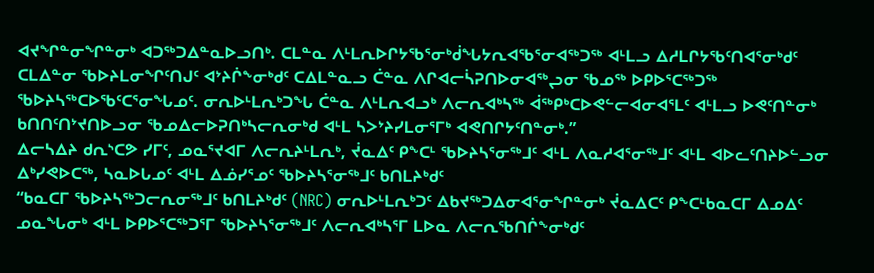ᐊᔪᖏᓐᓂᖏᓐᓂᒃ ᐊᑐᖅᑐᐃᓐᓇᐅᓗᑎᒃ. ᑕᒪᓐᓇ ᐱᒻᒪᕆᐅᒋᔭᖃᕐᓂᒃᑰᖓᔭᕆᐊᖃᕐᓂᐊᖅᑐᖅ ᐊᒻᒪᓗ ᐃᓱᒪᒋᔭᖃᑦᑎᐊᕐᓂᒃᑯᑦ ᑕᒪᐃᓐᓂ ᖃᐅᔨᒪᓂᖏᑦᑎᒍᑦ ᐊᔾᔨᒌᖕᓂᒃᑯᑦ ᑕᐃᒪᓐᓇᓗ ᑖᓐᓇ ᐱᒋᐊᓕᓵᕈᑎᐅᓂᐊᖅᖢᓂ ᖃᓄᖅ ᐅᑭᐅᕐᑕᖅᑐᖅ ᖃᐅᔨᓴᖅᑕᐅᖃᑦᑕᕐᓂᖓᓄᑦ. ᓂᕆᐅᒻᒪᕆᒃᑐᖓ ᑖᓐᓇ ᐱᒻᒪᕆᐊᓗᒃ ᐱᓕᕆᐊᒃᓴᖅ ᐋᖅᑭᒃᑕᐅᕙᓪᓕᐊᓂᐊᕐᒪᑦ ᐊᒻᒪᓗ ᐅᕙᑦᑎᓐᓂᒃ ᑲᑎᑎᑦᑎᔾᔪᑎᐅᓗᓂ ᖃᓄᐃᓕᐅᕈᑎᒃᓴᓕᕆᓂᒃᑯ ᐊᒻᒪ ᓴᐳᔾᔨᓯᒪᓂᕐᒥᒃ ᐊᕙᑎᒋᔭᑦᑎᓐᓂᒃ.”
ᐃᓕᓴᐃᔨ ᑯᕆᔅᑕᕗ ᓯᒥᑦ, ᓄᓇᕐᔪᐊᒥ ᐱᓕᕆᔨᒻᒪᕆᒃ, ᔫᓇᐃᑦ ᑭᖕᑕᒻ ᖃᐅᔨᓴᕐᓂᖅᒧᑦ ᐊᒻᒪ ᐱᓇᓱᐊᕐᓂᖅᒧᑦ ᐊᒻᒪ ᐊᐅᓚᑦᑎᔨᐅᓪᓗᓂ ᐃᒃᓯᕙᐅᑕᖅ, ᓴᓇᐅᒐᓄᑦ ᐊᒻᒪ ᐃᓅᓯᕐᓄᑦ ᖃᐅᔨᓴᕐᓂᖅᒧᑦ ᑲᑎᒪᔨᒃᑯᑦ
“ᑲᓇᑕᒥ ᖃᐅᔨᓴᖅᑐᓕᕆᓂᖅᒧᑦ ᑲᑎᒪᔨᒃᑯᑦ (NRC) ᓂᕆᐅᒻᒪᕆᒃᑐᑦ ᐃᑲᔪᖅᑐᐃᓂᐊᕐᓂᖏᓐᓂᒃ ᔫᓇᐃᑕᑦ ᑭᖕᑕᒻᑲᓇᑕᒥ ᐃᓄᐃᑦ ᓄᓇᖓᓂᒃ ᐊᒻᒪ ᐅᑭᐅᕐᑕᖅᑐᕐᒥ ᖃᐅᔨᓴᕐᓂᖅᒧᑦ ᐱᓕᕆᐊᒃᓴᕐᒥ ᒪᐅᓇ ᐱᓕᕆᖃᑎᒌᖕᓂᒃᑯᑦ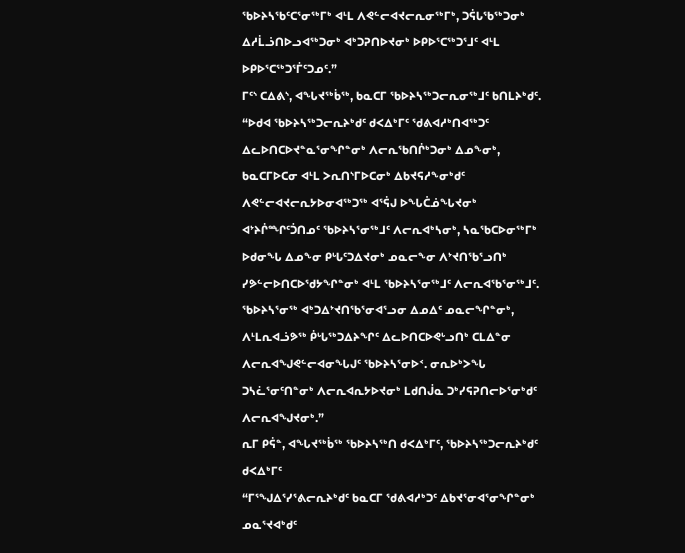ᖃᐅᔨᓴᖃᑦᑕᕐᓂᖅᒥᒃ ᐊᒻᒪ ᐱᕙᓪᓕᐊᔪᓕᕆᓂᖅᒥᒃ, ᑐᕌᒐᖃᖅᑐᓂᒃ ᐃᓱᒫᓘᑎᐅᓗᐊᖅᑐᓂᒃ ᐊᒃᑐᕈᑎᐅᔪᓂᒃ ᐅᑭᐅᕐᑕᖅᑐᕐᒧᑦ ᐊᒻᒪ ᐅᑭᐅᕐᑕᖅᑐᕐᒦᑦᑐᓄᑦ.”
ᒥᑦᔅ ᑕᐃᕕᔅ, ᐊᖓᔪᖅᑳᖅ, ᑲᓇᑕᒥ ᖃᐅᔨᓴᖅᑐᓕᕆᓂᖅᒧᑦ ᑲᑎᒪᔨᒃᑯᑦ.
“ᐅᑯᐊ ᖃᐅᔨᓴᖅᑐᓕᕆᔨᒃᑯᑦ ᑯᐸᐃᒃᒥᑦ ᖁᕕᐊᓱᒃᑎᐊᖅᑐᑦ ᐃᓚᐅᑎᑕᐅᔪᓐᓇᕐᓂᖏᓐᓂᒃ ᐱᓕᕆᖃᑎᒌᒃᑐᓂᒃ ᐃᓄᖕᓂᒃ, ᑲᓇᑕᒥᐅᑕᓂ ᐊᒻᒪ ᐳᕆᑎᔅᒥᐅᑕᓂᒃ ᐃᑲᔪᕋᓱᖕᓂᒃᑯᑦ ᐱᕙᓪᓕᐊᔪᓕᕆᔭᐅᓂᐊᖅᑐᖅ ᐊᕐᕌᒍ ᐅᖓᑖᓅᖓᔪᓂᒃ ᐊᔾᔨᒌᙱᑦᑑᑎᓄᑦ ᖃᐅᔨᓴᕐᓂᖅᒧᑦ ᐱᓕᕆᐊᒃᓴᓂᒃ, ᓴᓇᖃᑕᐅᓂᖅᒥᒃ ᐅᑯᓂᖓ ᐃᓄᖕᓂ ᑭᒡᒐᑦᑐᐃᔪᓂᒃ ᓄᓇᓕᖕᓂ ᐱᔾᔪᑎᖃᕐᓗᑎᒃ ᓯᕗᓪᓕᐅᑎᑕᐅᖁᔭᖏᓐᓂᒃ ᐊᒻᒪ ᖃᐅᔨᓴᕐᓂᖅᒧᑦ ᐱᓕᕆᐊᖃᕐᓂᖅᒧᑦ. ᖃᐅᔨᓴᕐᓂᖅ ᐊᒃᑐᐃᔾᔪᑎᖃᕐᓂᐊᕐᓗᓂ ᐃᓄᐃᑦ ᓄᓇᓕᖏᓐᓂᒃ, ᐱᒻᒪᕆᐊᓘᕗᖅ ᑮᒡᒐᖅᑐᐃᔨᖏᑦ ᐃᓚᐅᑎᑕᐅᕙᒡᓗᑎᒃ ᑕᒪᐃᓐᓂ ᐱᓕᕆᐊᖑᕙᓪᓕᐊᓂᖓᒍᑦ ᖃᐅᔨᓴᕐᓂᐅᑉ. ᓂᕆᐅᒃᐳᖓ ᑐᓴᓛᕐᓂᑦᑎᓐᓂᒃ ᐱᓕᕆᐊᕆᔭᐅᔪᓂᒃ ᒪᑯᑎᒎᓇ ᑐᒃᓯᕋᕈᑎᓕᐅᕐᓂᒃᑯᑦ ᐱᓕᕆᐊᖑᔪᓂᒃ.”
ᕆᒥ ᑭᕌᓐ, ᐊᖓᔪᖅᑳᖅ ᖃᐅᔨᓴᖅᑎ ᑯᐸᐃᒃᒥᑦ, ᖃᐅᔨᓴᖅᑐᓕᕆᔨᒃᑯᑦ ᑯᐸᐃᒃᒥᑦ
“ᒥᕐᖑᐃᕐᓯᕐᕕᓕᕆᔨᒃᑯᑦ ᑲᓇᑕᒥ ᖁᕕᐊᓱᒃᑐᑦ ᐃᑲᔪᕐᓂᐊᕐᓂᖏᓐᓂᒃ ᓄᓇᕐᔪᐊᒃᑯᑦ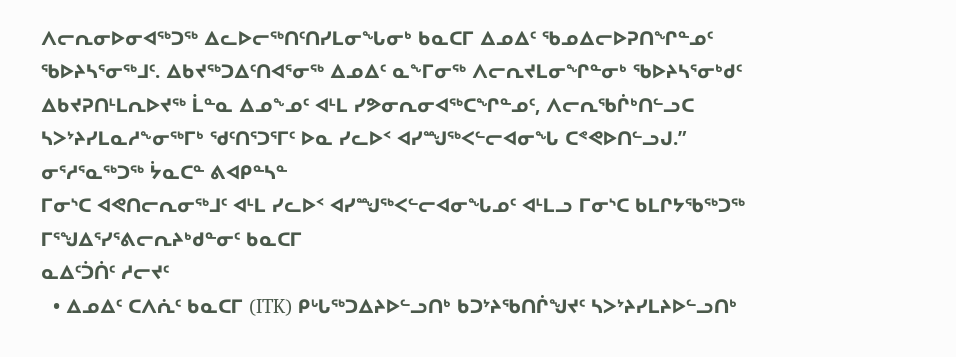ᐱᓕᕆᓂᐅᓂᐊᖅᑐᖅ ᐃᓚᐅᓕᖅᑎᑦᑎᓯᒪᓂᖓᓂᒃ ᑲᓇᑕᒥ ᐃᓄᐃᑦ ᖃᓄᐃᓕᐅᕈᑎᖏᓐᓄᑦ ᖃᐅᔨᓴᕐᓂᖅᒧᑦ. ᐃᑲᔪᖅᑐᐃᑦᑎᐊᕐᓂᖅ ᐃᓄᐃᑦ ᓇᖕᒥᓂᖅ ᐱᓕᕆᔪᒪᓂᖏᓐᓂᒃ ᖃᐅᔨᓴᕐᓂᒃᑯᑦ ᐃᑲᔪᕈᑎᒻᒪᕆᐅᔪᖅ ᒫᓐᓇ ᐃᓄᖕᓄᑦ ᐊᒻᒪ ᓯᕗᓂᕆᓂᐊᖅᑕᖏᓐᓄᑦ, ᐱᓕᕆᖃᒌᒃᑎᓪᓗᑕ ᓴᐳᔾᔨᓯᒪᓇᓱᖕᓂᖅᒥᒃ ᖁᑦᑎᕐᑐᕐᒥᑦ ᐅᓇ ᓯᓚᐅᑉ ᐊᓯᙳᖅᐸᓪᓕᐊᓂᖓ ᑕᕝᕙᐅᑎᓪᓗᒍ.”
ᓂᕐᓱᕐᓇᖅᑐᖅ ᔮᓇᑕᓐ ᕕᐊᑭᓐᓴᓐ
ᒥᓂᔅᑕ ᐊᕙᑎᓕᕆᓂᖅᒧᑦ ᐊᒻᒪ ᓯᓚᐅᑉ ᐊᓯᙳᖅᐸᓪᓕᐊᓂᖓᓄᑦ ᐊᒻᒪᓗ ᒥᓂᔅᑕ ᑲᒪᒋᔭᖃᖅᑐᖅ ᒥᕐᖑᐃᕐᓯᕐᕕᓕᕆᔨᒃᑯᓐᓂᑦ ᑲᓇᑕᒥ
ᓇᐃᑦᑑᑏᑦ ᓱᓕᔪᑦ
  • ᐃᓄᐃᑦ ᑕᐱᕇᑦ ᑲᓇᑕᒥ (ITK) ᑭᒡᒐᖅᑐᐃᔨᐅᓪᓗᑎᒃ ᑲᑐᔾᔨᖃᑎᒌᖑᔪᑦ ᓴᐳᔾᔨᓯᒪᔨᐅᓪᓗᑎᒃ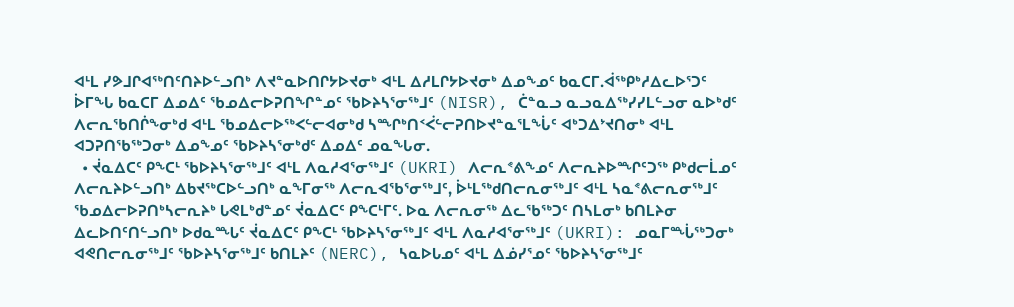ᐊᒻᒪ ᓯᕗᒧᒋᐊᖅᑎᑦᑎᔨᐅᓪᓗᑎᒃ ᐱᔪᓐᓇᐅᑎᒋᔭᐅᔪᓂᒃ ᐊᒻᒪ ᐃᓱᒪᒋᔭᐅᔪᓂᒃ ᐃᓄᖕᓄᑦ ᑲᓇᑕᒥ.ᐋᖅᑭᒃᓱᐃᓚᐅᕐᑐᑦ ᐆᒥᖓ ᑲᓇᑕᒥ ᐃᓄᐃᑦ ᖃᓄᐃᓕᐅᕈᑎᖏᓐᓄᑦ ᖃᐅᔨᓴᕐᓂᖅᒧᑦ (NISR), ᑖᓐᓇᓗ ᓇᓗᓇᐃᖅᓯᓯᒪᓪᓗᓂ ᓇᐅᒃᑯᑦ ᐱᓕᕆᖃᑎᒌᖕᓂᒃᑯ ᐊᒻᒪ ᖃᓄᐃᓕᐅᖅᐸᓪᓕᐊᓂᒃᑯ ᓴᙱᒃᑎᑉᐹᓪᓕᕈᑎᐅᔪᓐᓇᕐᒪᖔᑦ ᐊᒃᑐᐃᔾᔪᑎᓂᒃ ᐊᒻᒪ ᐊᑐᕈᑎᖃᖅᑐᓂᒃ ᐃᓄᖕᓄᑦ ᖃᐅᔨᓴᕐᓂᒃᑯᑦ ᐃᓄᐃᑦ ᓄᓇᖓᓂ.
  • ᔫᓇᐃᑕᑦ ᑭᖕᑕᒻ ᖃᐅᔨᓴᕐᓂᖅᒧᑦ ᐊᒻᒪ ᐱᓇᓱᐊᕐᓂᖅᒧᑦ (UKRI) ᐱᓕᕆᕝᕕᖕᓄᑦ ᐱᓕᕆᔨᐅᙱᑦᑐᖅ ᑭᒃᑯᓕᒫᓄᑦ ᐱᓕᕆᔨᐅᓪᓗᑎᒃ ᐃᑲᔪᖅᑕᐅᓪᓗᑎᒃ ᓇᖕᒥᓂᖅ ᐱᓕᕆᐊᖃᕐᓂᖅᒧᑦ, ᐆᒻᒪᖅᑯᑎᓕᕆᓂᖅᒧᑦ ᐊᒻᒪ ᓴᓇᕝᕕᓕᕆᓂᖅᒧᑦ ᖃᓄᐃᓕᐅᕈᑎᒃᓴᓕᕆᔨᒃ ᒐᕙᒪᒃᑯᓐᓄᑦ ᔫᓇᐃᑕᑦ ᑭᖕᑕᒻᒥᑦ. ᐅᓇ ᐱᓕᕆᓂᖅ ᐃᓚᖃᖅᑐᑦ ᑎᓴᒪᓂᒃ ᑲᑎᒪᔨᓂ ᐃᓚᐅᑎᑦᑎᓪᓗᑎᒃ ᐅᑯᓇᙵᑦ ᔫᓇᐃᑕᑦ ᑭᖕᑕᒻ ᖃᐅᔨᓴᕐᓂᖅᒧᑦ ᐊᒻᒪ ᐱᓇᓱᐊᕐᓂᖅᒧᑦ (UKRI): ᓄᓇᒥᙶᖅᑐᓂᒃ ᐊᕙᑎᓕᕆᓂᖅᒧᑦ ᖃᐅᔨᓴᕐᓂᖅᒧᑦ ᑲᑎᒪᔨᑦ (NERC), ᓴᓇᐅᒐᓄᑦ ᐊᒻᒪ ᐃᓅᓯᕐᓄᑦ ᖃᐅᔨᓴᕐᓂᖅᒧᑦ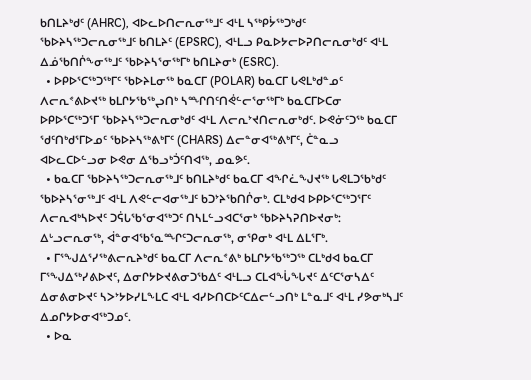ᑲᑎᒪᔨᒃᑯᑦ (AHRC), ᐊᐅᓚᐅᑎᓕᕆᓂᖅᒧᑦ ᐊᒻᒪ ᓴᖅᑭᔮᖅᑐᒃᑯᑦ ᖃᐅᔨᓴᖅᑐᓕᕆᓂᖅᒧᑦ ᑲᑎᒪᔨᑦ (EPSRC), ᐊᒻᒪᓗ ᑭᓇᐅᔭᓕᐅᕈᑎᓕᕆᓂᒃᑯᑦ ᐊᒻᒪ ᐃᓅᖃᑎᒌᖕᓂᖅᒧᑦ ᖃᐅᔨᓴᕐᓂᖅᒥᒃ ᑲᑎᒪᔨᓂᒃ (ESRC).
  • ᐅᑭᐅᕐᑕᖅᑐᖅᒥᑦ ᖃᐅᔨᒪᓂᖅ ᑲᓇᑕᒥ (POLAR) ᑲᓇᑕᒥ ᒐᕙᒪᒃᑯᓐᓄᑦ ᐱᓕᕆᕝᕕᐅᔪᖅ ᑲᒪᒋᔭᖃᖅᖢᑎᒃ ᓴᙱᑎᑦᑎᕚᓪᓕᕐᓂᖅᒥᒃ ᑲᓇᑕᒥᐅᑕᓂ ᐅᑭᐅᕐᑕᖅᑐᕐᒥ ᖃᐅᔨᓴᖅᑐᓕᕆᓂᒃᑯᑦ ᐊᒻᒪ ᐱᓕᕆᔾᔪᑎᓕᕆᓂᒃᑯᑦ. ᐅᕙᓃᑦᑐᖅ ᑲᓇᑕᒥ ᖁᑦᑎᒃᑯᕐᒥᐅᓄᑦ ᖃᐅᔨᓴᖅᕕᒃᒥᑦ (CHARS) ᐃᓕᓐᓂᐊᖅᕕᒃᒥᑦ, ᑖᓐᓇᓗ ᐊᐅᓚᑕᐅᓪᓗᓂ ᐅᕙᓂ ᐃᖃᓗᒃᑑᑦᑎᐊᖅ, ᓄᓇᕗᑦ.
  • ᑲᓇᑕᒥ ᖃᐅᔨᓴᖅᑐᓕᕆᓂᖅᒧᑦ ᑲᑎᒪᔨᒃᑯᑦ ᑲᓇᑕᒥ ᐊᖏᓛᖑᔪᖅ ᒐᕙᒪᑐᖃᒃᑯᑦ ᖃᐅᔨᓴᕐᓂᖅᒧᑦ ᐊᒻᒪ ᐱᕙᓪᓕᐊᓂᖅᒧᑦ ᑲᑐᔾᔨᖃᑎᒌᓂᒃ. ᑕᒪᒃᑯᐊ ᐅᑭᐅᕐᑕᖅᑐᕐᒥᑦ ᐱᓕᕆᐊᒃᓴᐅᔪᑦ ᑐᕌᒐᖃᕐᓂᐊᖅᑐᑦ ᑎᓴᒪᓪᓗᐊᑕᕐᓂᒃ ᖃᐅᔨᓴᕈᑎᐅᔪᓂᒃ: ᐃᒡᓗᓕᕆᓂᖅ, ᐋᓐᓂᐊᖃᕐᓇᙱᑦᑐᓕᕆᓂᖅ, ᓂᕿᓂᒃ ᐊᒻᒪ ᐃᒪᕐᒥᒃ.
  • ᒥᕐᖑᐃᕐᓯᖅᕕᓕᕆᔨᒃᑯᑦ ᑲᓇᑕᒥ ᐱᓕᕆᕝᕕᒃ ᑲᒪᒋᔭᖃᖅᑐᖅ ᑕᒪᒃᑯᐊ ᑲᓇᑕᒥ ᒥᕐᖑᐃᖅᓯᕕᐅᔪᑦ, ᐃᓂᒋᔭᐅᔪᕕᓂᑐᖃᐃᑦ ᐊᒻᒪᓗ ᑕᒪᐊᖔᖓᔪᑦ ᐃᑦᑕᕐᓂᓴᐃᑦ ᐃᓂᕕᓂᐅᔪᑦ ᓴᐳᔾᔭᐅᓯᒪᖕᒪᑕ ᐊᒻᒪ ᐊᓯᐅᑎᑕᐅᑦᑕᐃᓕᓪᓗᑎᒃ ᒪᓐᓇᒧᑦ ᐊᒻᒪ ᓯᕗᓂᒃᓴᒧᑦ ᐃᓄᒋᔭᐅᓂᐊᖅᑐᓄᑦ.
  • ᐅᓇ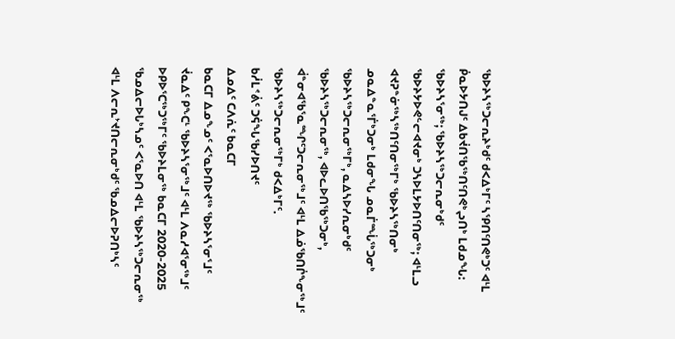ᖃᐅᔨᓴᖅᑐᓕᕆᔨᒃᑯᑦ ᑯᐸᐃᒃᒥᑦ ᓴᕿᑎᑦᑎᕙᒃᑐᑦ ᐊᒻᒪ ᑮᓇᐅᔭᑎᒍᑦ ᐃᑲᔫᑎᖃᖅᑎᑦᑎᕙᒃᖢᑎᒃ ᒪᑯᓄᖓ: ᖃᐅᔨᓴᕐᓂᖅ; ᖃᐅᔨᓴᖅᑐᓕᕆᓂᒃᑯᑦ ᖃᐅᔨᔭᐅᕙᓪᓕᐊᔪᓂᒃ ᑐᓴᐅᒪᔭᐅᑎᑦᑎᓂᖅ; ᐊᒻᒪᓗ ᐊᔪᕈᓐᓃᖅᓴᖅᑎᑦᑎᓂᖅᒥᒃ ᖃᐅᔨᓴᖅᑎᓂᒃ ᓄᓇᐃᓐᓇᕐᒦᒃᑐᓂᒃ ᒪᑯᓂᖓ ᓄᓇᒦᙶᖅᑐᓂᒃ ᖃᐅᔨᓴᖅᑐᓕᕆᓂᖅᒥᒃ, ᓇᐃᓴᐅᓯᕆᓂᒃᑯᑦ ᖃᐅᔨᓴᖅᑐᓕᕆᓂᖅ, ᐊᐅᓚᐅᑎᖃᖅᑐᓂᒃ, ᐋᓐᓂᐊᖃᕐᓇᙱᑦᑐᓕᕆᓂᖅᒧᑦ ᐊᒻᒪ ᐃᓅᖃᑎᒌᖕᓂᖅᒧᑦ ᖃᐅᔨᓴᖅᑐᓕᕆᓂᖅᒥᒃ ᑯᐸᐃᒃᒥᑦ.
ᑲᓲᒪᕝᕖᑦ ᑐᕌᖓᖃᓯᐅᑎᔪᑦ
ᐃᓄᐃᑦ ᑕᐱᕇᑦ ᑲᓇᑕᒥ
ᑲᓇᑕᒥ ᐃᓄᖕᓄᑦ ᐸᕐᓇᐅᑎᐅᔪᖅ ᖃᐅᔨᓴᕐᓂᕐᒧᑦ
ᔫᓇᐃᑦ ᑭᖕᑕᒻ ᖃᐅᔨᓴᕐᓂᖅᒧᑦ ᐊᒻᒪ ᐱᓇᓱᐊᕐᓂᖅᒧᑦ
ᐅᑭᐅᕐᑕᖅᑐᖅᒥᑦ ᖃᐅᔨᒪᓂᖅ ᑲᓇᑕᒥ 2020-2025 ᖃᓄᐃᓕᐅᒐᒃᓴᓄᑦ ᐸᕐᓇᐅᑎ ᐊᒻᒪ ᖃᐅᔨᓴᖅᑐᓕᕆᓂᖅ ᐊᒻᒪ ᐱᓕᕆᔾᔪᑎᓕᕆᓂᒃᑯᑦ ᖃᓄᐃᓕᐅᕈᑎᒃᓴᑦ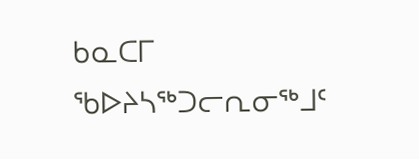ᑲᓇᑕᒥ ᖃᐅᔨᓴᖅᑐᓕᕆᓂᖅᒧᑦ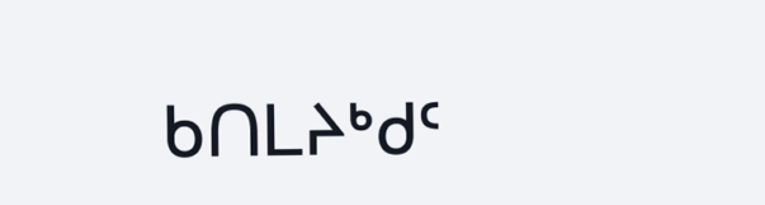ᑲᑎᒪᔨᒃᑯᑦ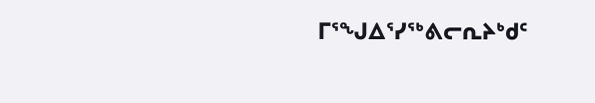ᒥᕐᖑᐃᕐᓯᖅᕕᓕᕆᔨᒃᑯᑦ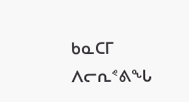ᑲᓇᑕᒥ ᐱᓕᕆᕝᕕᖓ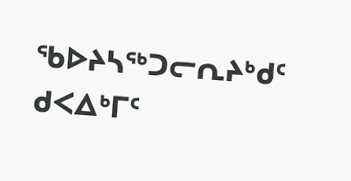ᖃᐅᔨᓴᖅᑐᓕᕆᔨᒃᑯᑦ ᑯᐸᐃᒃᒥᑦ